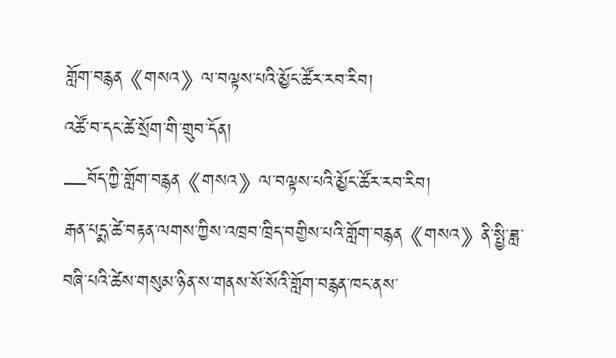གློག་བརྙན《གསའ》ལ་བལྟས་པའི་མྱོང་ཚོར་རབ་རིབ།
འཚོ་བ་དང་ཚེ་སྲོག་གི་གྲུབ་དོན།
—བོད་ཀྱི་གློག་བརྙན《གསའ》ལ་བལྟས་པའི་མྱོང་ཚོར་རབ་རིབ།
རྒན་པདྨ་ཚེ་བརྟན་ལགས་ཀྱིས་འཁྲབ་ཁྲིད་བགྱིས་པའི་གློག་བརྙན《གསའ》ནི་སྤྱི་ཟླ་བཞི་པའི་ཚེས་གསུམ་ཉིན་ས་གནས་སོ་སོའི་གློག་བརྙན་ཁང་ནས་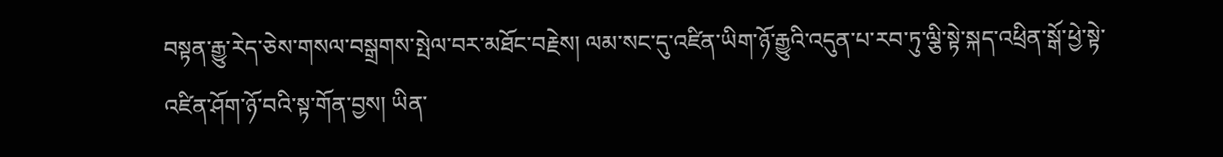བསྟན་རྒྱུ་རེད་ཅེས་གསལ་བསྒྲགས་སྤེལ་བར་མཐོང་བརྗེས། ལམ་སང་དུ་འཛིན་ཡིག་ཉོ་རྒྱུའི་འདུན་པ་རབ་ཏུ་ལྕི་སྟེ་སྐད་འཕྲིན་སྒོ་ཕྱེ་སྟེ་འཛིན་ཤོག་ཉོ་བའི་སྟ་གོན་བྱས། ཡིན་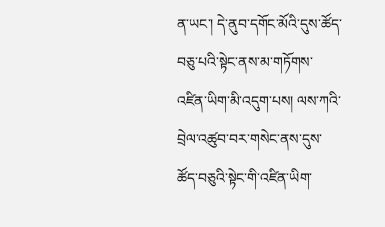ན་ཡང་། དེ་ནུབ་དགོང་མོའི་དུས་ཚོད་བཅུ་པའི་སྟེང་ནས་མ་གཏོགས་འཛིན་ཡིག་མི་འདུག་པས། ལས་ཀའི་བྲེལ་འཚུབ་བར་གསེང་ནས་དུས་ཚོད་བཅུའི་སྟེང་གི་འཛིན་ཡིག་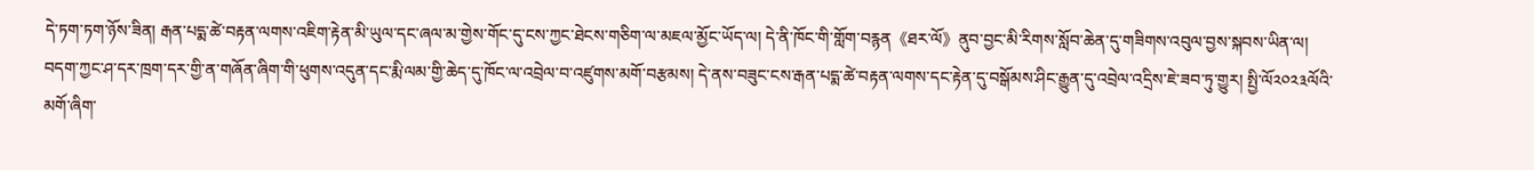དེ་ཏག་ཏག་ཉོས་ཟིན། རྒན་པདྨ་ཚེ་བརྟན་ལགས་འཇིག་རྟེན་མི་ཡུལ་དང་ཞལ་མ་གྱེས་གོང་དུ་ངས་ཀྱང་ཐེངས་གཅིག་ལ་མཇལ་མྱོང་ཡོད་ལ། དེ་ནི་ཁོང་གི་གློག་བརྙན《ཐར་ལོ》ནུབ་བྱང་མི་རིགས་སློབ་ཆེན་དུ་གཟིགས་འབུལ་བྱས་སྐབས་ཡིན་ལ། བདག་ཀྱང་ཤ་དར་ཁྲག་དར་གྱི་ན་གཞོན་ཞིག་གི་ཕུགས་འདུན་དང་རྨི་ལམ་གྱི་ཆེད་དུ་ཁོང་ལ་འབྲེལ་བ་འཛུགས་མགོ་བརྩམས། དེ་ནས་བཟུང་ངས་རྒན་པདྨ་ཚེ་བརྟན་ལགས་དང་རྟེན་དུ་བསྒོམས་ཤིང་རྒྱུན་དུ་འབྲེལ་འདྲིས་ཇེ་ཟབ་ཏུ་གྱུར། སྤྱི་ལོ༢༠༢༣ལོའི་མགོ་ཞིག་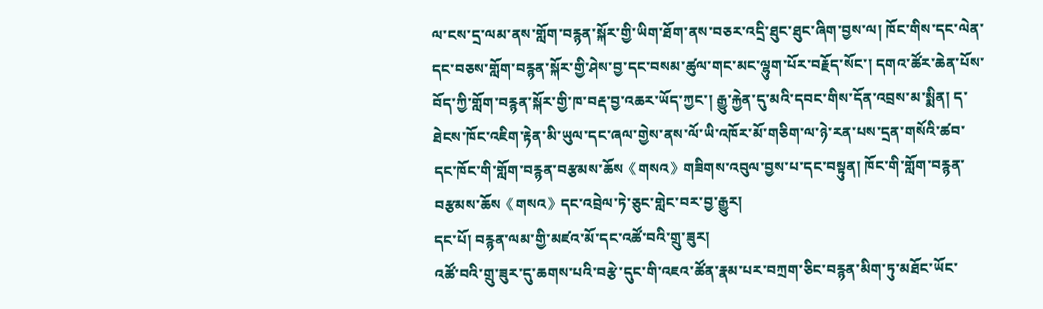ལ་ངས་དྲ་ལམ་ནས་གློག་བརྙན་སྐོར་གྱི་ཡིག་ཐོག་ནས་བཅར་འདྲི་ཐུང་ཐུང་ཞིག་བྱས་ལ། ཁོང་གིས་དང་ལེན་དང་བཅས་གློག་བརྙན་སྐོར་གྱི་ཤེས་བྱ་དང་བསམ་ཚུལ་གང་མང་ལྷུག་པོར་བརྗོད་སོང་། དགའ་ཚོར་ཆེན་པོས་བོད་ཀྱི་གློག་བརྙན་སྐོར་གྱི་ཁ་བརྡ་བྱ་འཆར་ཡོད་ཀྱང་། རྒྱུ་རྐྱེན་དུ་མའི་དབང་གིས་དོན་འབྲས་མ་སྨིན། ད་ཐེངས་ཁོང་འཇིག་རྟེན་མི་ཡུལ་དང་ཞལ་གྱེས་ནས་ལོ་ཡི་འཁོར་མོ་གཅིག་ལ་ཉེ་རན་པས་དྲན་གསོའི་ཚབ་དང་ཁོང་གི་གློག་བརྙན་བརྩམས་ཆོས《གསའ》གཟིགས་འབུལ་བྱས་པ་དང་བསྟུན། ཁོང་གི་གློག་བརྙན་བརྩམས་ཆོས《གསའ》དང་འབྲེལ་ཏེ་ཅུང་གླེང་བར་བྱ་རྒྱུར།
དང་པོ། བརྙན་ལམ་གྱི་མཛའ་མོ་དང་འཚོ་བའི་གྲུ་ཟུར།
འཚོ་བའི་གྲུ་ཟུར་དུ་ཆགས་པའི་བརྩེ་དུང་གི་འཇའ་ཚོན་རྣམ་པར་བཀྲག་ཅིང་བརྙན་མིག་ཏུ་མཐོང་ཡོང་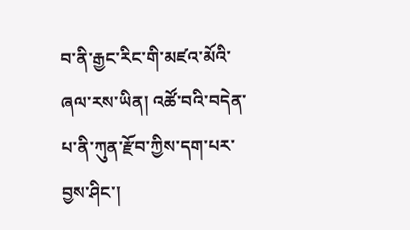བ་ནི་རྒྱང་རིང་གི་མཛའ་མོའི་ཞལ་རས་ཡིན། འཚོ་བའི་བདེན་པ་ནི་ཀུན་རྫོབ་ཀྱིས་དག་པར་བྱས་ཤིང་།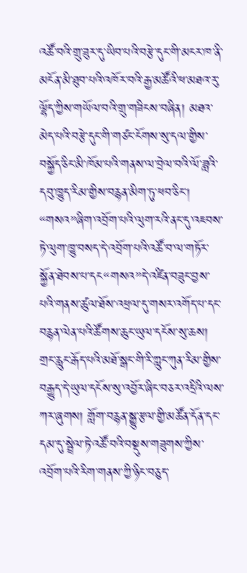འཚོ་བའི་གྲུ་ཟུར་དུ་ཡིབ་པའི་བརྩེ་དུང་གི་མངར་ཁ་ནི་མངོན་མི་ཐུབ་པའི་འཁོར་བའི་རྒྱ་མཚོའི་ཕ་མཐའ་རུ་ལྷོད་ཀྱིས་གཡོལ་བའི་གྲུ་གཟིངས་བཞིན། མཐའ་མེད་པའི་བརྩེ་དུང་གི་གཙང་ངོགས་སུ་དལ་གྱིས་བསྐྱོད་ཅིང་མི་ཁོམ་པའི་གནས་ལ་བྲེལ་བའི་ལོ་ཟླའི་དབུ་ཁྱུད་རིམ་གྱིས་བརྙན་མིག་ཏུ་ཕབ་ཅིང། “གསའ”ཞིག་འབྲོག་པའི་ལུག་རའི་ནང་དུ་འཇབས་ཏེ་ལུག་ཁྱུ་བསད་དེ་འབྲོག་པའི་འཚོ་བ་ལ་གཏོར་སྐྱོན་ཐེབས་པ་དང“གསའ”དེ་འཛིན་བཟུང་བྱས་པའི་གནས་ཚུལ་ཐོས་འཕྲལ་དུ་གསར་འགོད་པ་དང་བརྙན་ལེན་པའི་ཚོགས་ཆུང་ཡུལ་དངོས་སུ་ཆས། གྲང་རླུང་རྒོད་པའི་མཐོ་སྒང་གི་རི་ཀླུང་ཀུན་རིམ་གྱིས་བརྒྱུད་དེ་ཡུལ་དངོས་སུ་འབྱོར་ཞིང་བཅར་འདྲིའི་ལས་ཀར་ཞུགས། གློག་བརྙན་སྒྱུ་རྩལ་གྱི་མཚོན་དོན་དང་དམ་དུ་སྦྲེལ་ཏེ་འཚོ་བའི་བསྡུས་གཟུགས་ཀྱིས་འབྲོག་པའི་རིག་གནས་ཀྱི་ཉིང་བཅུད་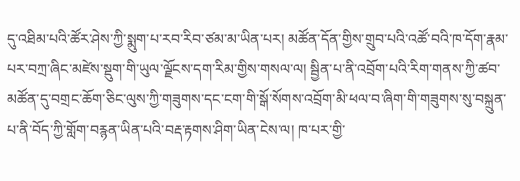དུ་འཐིམ་པའི་ཚོར་ཤེས་ཀྱི་སྨུག་པ་རབ་རིབ་ཙམ་མ་ཡིན་པར། མཚོན་དོན་གྱིས་གྲུབ་པའི་འཚོ་བའི་ཁ་དོག་རྣམ་པར་བཀྲ་ཞིང་མཛེས་སྡུག་གི་ཡུལ་ལྗོངས་དག་རིམ་གྱིས་གསལ་ལ། སྦྱིན་པ་ནི་འབྲོག་པའི་རིག་གནས་ཀྱི་ཚབ་མཚོན་དུ་བགྲང་ཆོག་ཅིང་ལུས་ཀྱི་གཟུགས་དང་ངག་གི་སྒོ་སོགས་འབྲོག་མི་ཕལ་བ་ཞིག་གི་གཟུགས་སུ་བསྐྲུན་པ་ནི་བོད་ཀྱི་གློག་བརྙན་ཡིན་པའི་བརྡ་རྟགས་ཤིག་ཡིན་ངེས་ལ། ཁ་པར་གྱི་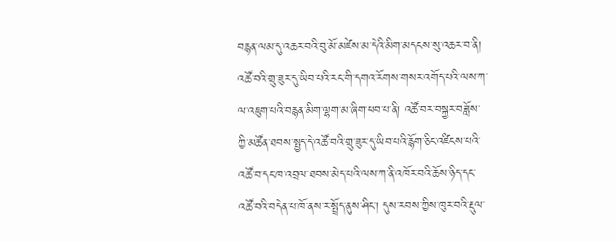བརྙན་ལམ་དུ་འཆར་བའི་བུ་མོ་མཛེས་མ་དེའི་མིག་མདངས་སུ་འཆར་བ་ནི། འཚོ་བའི་གྲུ་ཟུར་དུ་ཡིབ་པའི་རང་གི་དགའ་རོགས་གསར་འགོད་པའི་ལས་ཀ་ལ་འཇུག་པའི་བརྙན་མིག་ལྷག་མ་ཞིག་ཕབ་པ་ནི། འཚོ་བར་བསྐྱར་བཟློས་ཀྱི་མཚོན་ཐབས་སྤྱད་དེ་འཚོ་བའི་གྲུ་ཟུར་དུ་ཡིབ་པའི་རྙོག་ཅིང་འཛིངས་པའི་འཚོ་བ་དང་ཁ་འབྲལ་ཐབས་མེད་པའི་ལས་ཀ་ནི་འཁོར་བའི་ཆོས་ཉིད་དང་འཚོ་བའི་བདེན་པ་ཁོ་ནས་ར་སྤྲོད་ནུས་ཤིང་། དུས་རབས་ཀྱིས་ཁུར་བའི་རྡུལ་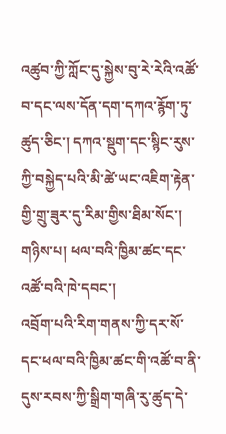འཚུབ་ཀྱི་ཀློང་དུ་སྐྱེས་བུ་རེ་རེའི་འཚོ་བ་དང་ལས་དོན་དག་དཀའ་རྙོག་ཏུ་ཚུད་ཅིང་། དཀའ་སྡུག་དང་སྙིང་རུས་ཀྱི་བསྐྱེད་པའི་མི་ཚེ་ཡང་འཇིག་རྟེན་གྱི་གྲུ་ཟུར་དུ་རིམ་གྱིས་ཐིམ་སོང་།
གཉིས་པ། ཕལ་བའི་ཁྱིམ་ཚང་དང་འཚོ་བའི་ཁེ་དབང་།
འབྲོག་པའི་རིག་གནས་ཀྱི་དར་སོ་དང་ཕལ་བའི་ཁྱིམ་ཚང་གི་འཚོ་བ་ནི་དུས་རབས་ཀྱི་སྒྲིག་གཞི་རུ་ཚུད་དེ་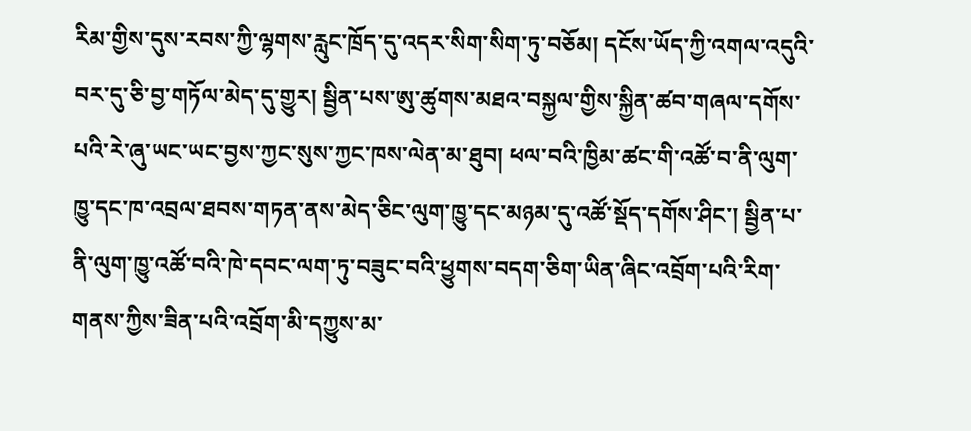རིམ་གྱིས་དུས་རབས་ཀྱི་ལྷགས་རླུང་ཁྲོད་དུ་འདར་སིག་སིག་ཏུ་བཅོམ། དངོས་ཡོད་ཀྱི་འགལ་འདུའི་བར་དུ་ཅི་བྱ་གཏོལ་མེད་དུ་གྱུར། སྦྱིན་པས་ཨུ་ཚུགས་མཐའ་བསྐྱལ་གྱིས་སྐྱིན་ཚབ་གཞལ་དགོས་པའི་རེ་ཞུ་ཡང་ཡང་བྱས་ཀྱང་སུས་ཀྱང་ཁས་ལེན་མ་ཐུབ། ཕལ་བའི་ཁྱིམ་ཚང་གི་འཚོ་བ་ནི་ལུག་ཁྱུ་དང་ཁ་འབྲལ་ཐབས་གཏན་ནས་མེད་ཅིང་ལུག་ཁྱུ་དང་མཉམ་དུ་འཚོ་སྡོད་དགོས་ཤིང་། སྦྱིན་པ་ནི་ལུག་ཁྱུ་འཚོ་བའི་ཁེ་དབང་ལག་ཏུ་བཟུང་བའི་ཕྱུགས་བདག་ཅིག་ཡིན་ཞིང་འབྲོག་པའི་རིག་གནས་ཀྱིས་ཟིན་པའི་འབྲོག་མི་དཀྱུས་མ་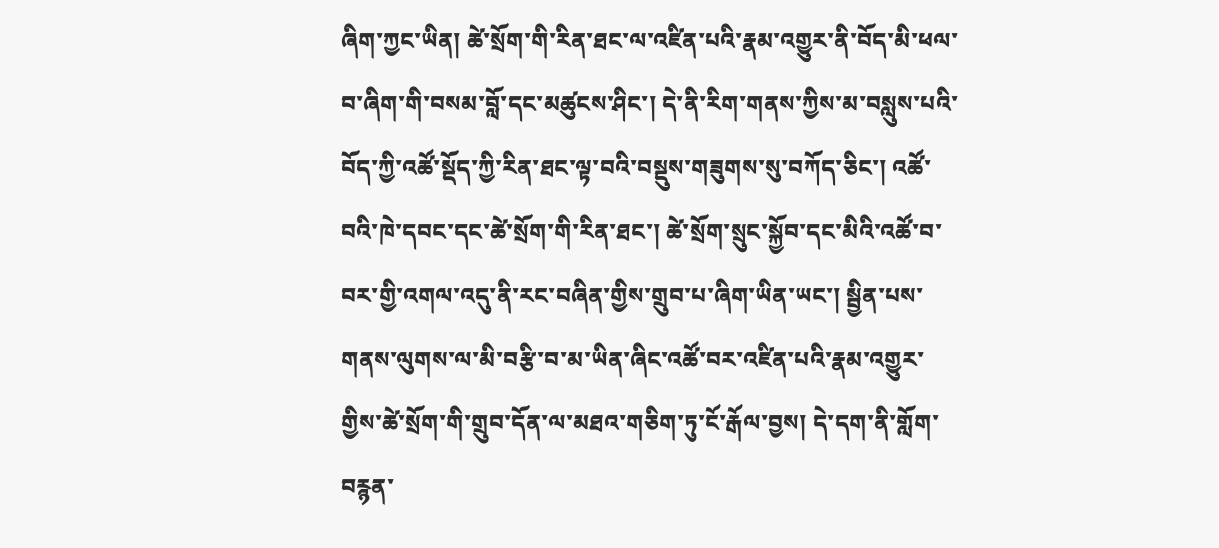ཞིག་ཀྱང་ཡིན། ཚེ་སྲོག་གི་རིན་ཐང་ལ་འཛིན་པའི་རྣམ་འགྱུར་ནི་བོད་མི་ཕལ་བ་ཞིག་གི་བསམ་བློ་དང་མཚུངས་ཤིང་། དེ་ནི་རིག་གནས་ཀྱིས་མ་བསླུས་པའི་བོད་ཀྱི་འཚོ་སྡོད་ཀྱི་རིན་ཐང་ལྟ་བའི་བསྡུས་གཟུགས་སུ་བཀོད་ཅིང་། འཚོ་བའི་ཁེ་དབང་དང་ཚེ་སྲོག་གི་རིན་ཐང་། ཚེ་སྲོག་སྲུང་སྐྱོབ་དང་མིའི་འཚོ་བ་བར་གྱི་འགལ་འདུ་ནི་རང་བཞིན་གྱིས་གྲུབ་པ་ཞིག་ཡིན་ཡང་། སྦྱིན་པས་གནས་ལུགས་ལ་མི་བརྩི་བ་མ་ཡིན་ཞིང་འཚོ་བར་འཛིན་པའི་རྣམ་འགྱུར་གྱིས་ཚེ་སྲོག་གི་གྲུབ་དོན་ལ་མཐའ་གཅིག་ཏུ་ངོ་རྒོལ་བྱས། དེ་དག་ནི་གློག་བརྙན་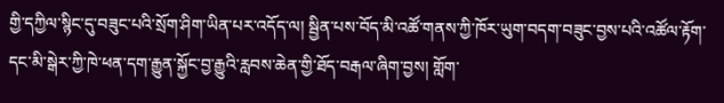གྱི་དཀྱིལ་སྙིང་དུ་བཟུང་པའི་སྲོག་ཤིག་ཡིན་པར་འདོད་ལ། སྦྱིན་པས་བོད་མི་འཚོ་གནས་ཀྱི་ཁོར་ཡུག་བདག་བཟུང་བྱས་པའི་འཚོལ་རྟོག་དང་མི་སྒེར་ཀྱི་ཁེ་ཕན་དག་རྒྱུན་སྐྱོང་བྱ་རྒྱུའི་རླབས་ཆེན་གྱི་ཐོད་བརྒལ་ཞིག་བྱས། གློག་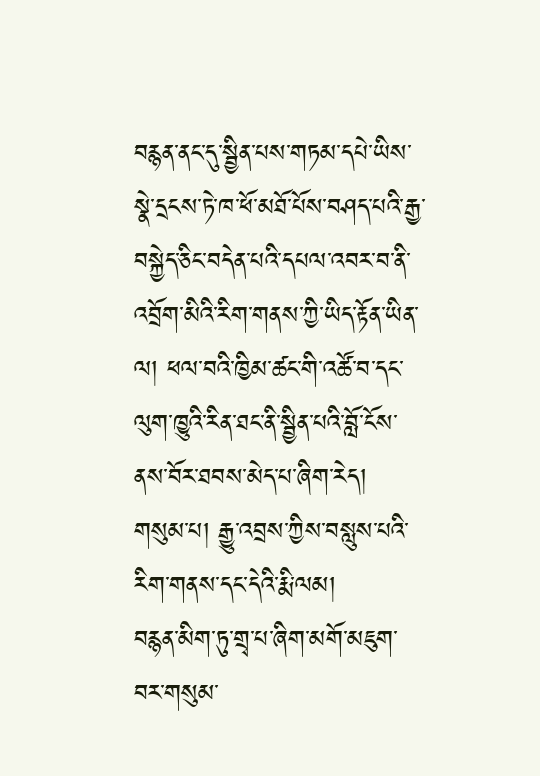བརྙན་ནང་དུ་སྦྱིན་པས་གཏམ་དཔེ་ཡིས་སྣེ་དྲངས་ཏེ་ཁ་ཕོ་མཐོ་པོས་བཤད་པའི་རྒྱ་བསྐྱེད་ཅིང་བདེན་པའི་དཔལ་འབར་བ་ནི་འབྲོག་མིའི་རིག་གནས་ཀྱི་ཡིད་རྟོན་ཡིན་ལ། ཕལ་བའི་ཁྱིམ་ཚང་གི་འཚོ་བ་དང་ལུག་ཁྱུའི་རིན་ཐང་ནི་སྦྱིན་པའི་བློ་ངོས་ནས་བོར་ཐབས་མེད་པ་ཞིག་རེད།
གསུམ་པ། རྒྱུ་འབྲས་ཀྱིས་བསླུས་པའི་རིག་གནས་དང་དེའི་རྨི་ལམ།
བརྙན་མིག་ཏུ་གྲྭ་པ་ཞིག་མགོ་མཇུག་བར་གསུམ་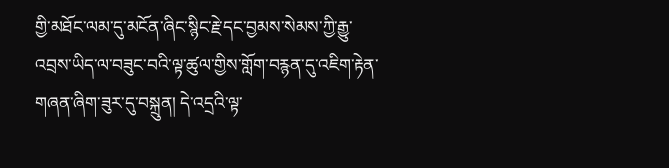གྱི་མཐོང་ལམ་དུ་མངོན་ཞིང་སྙིང་རྗེ་དང་བྱམས་སེམས་ཀྱི་རྒྱུ་འབྲས་ཡིད་ལ་བཟུང་བའི་ལྟ་ཚུལ་གྱིས་གློག་བརྙན་དུ་འཇིག་རྟེན་གཞན་ཞིག་ཟུར་དུ་བསྐྲུན། དེ་འདྲའི་ལྟ་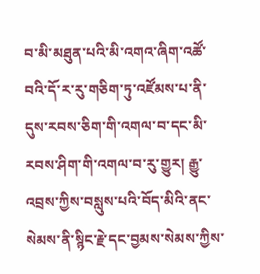བ་མི་མཐུན་པའི་མི་འགའ་ཞིག་འཚོ་བའི་དོ་ར་རུ་གཅིག་ཏུ་འཛོམས་པ་ནི་དུས་རབས་ཅིག་གི་འགལ་བ་དང་མི་རབས་ཤིག་གི་འགལ་བ་རུ་གྱུར། རྒྱུ་འབྲས་ཀྱིས་བསླུས་པའི་བོད་མིའི་ནང་སེམས་ནི་སྙིང་རྗེ་དང་བྱམས་སེམས་ཀྱིས་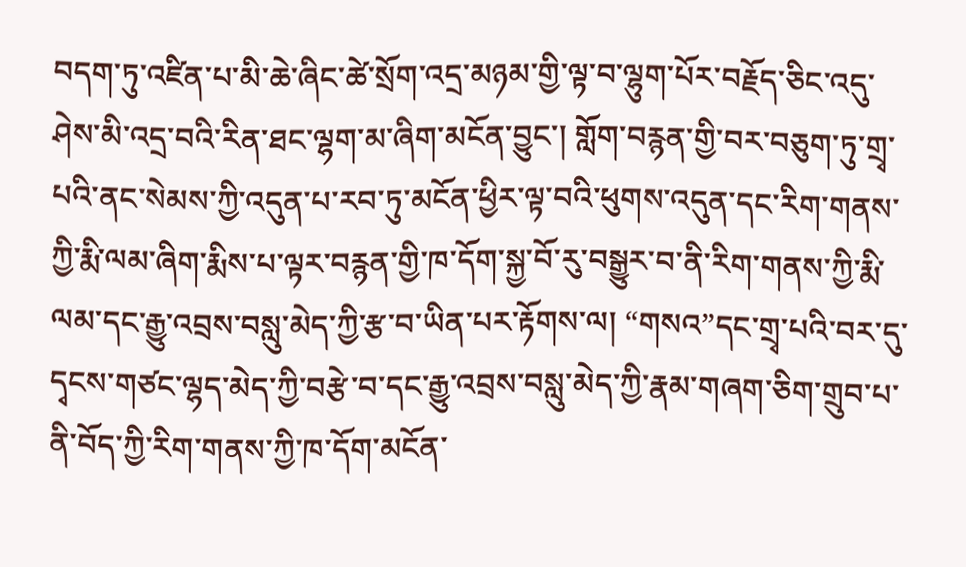བདག་ཏུ་འཛིན་པ་མི་ཆེ་ཞིང་ཚེ་སྲོག་འདྲ་མཉམ་གྱི་ལྟ་བ་ལྷུག་པོར་བརྗོད་ཅིང་འདུ་ཤེས་མི་འདྲ་བའི་རིན་ཐང་ལྷག་མ་ཞིག་མངོན་བྱུང་། གློག་བརྙན་གྱི་བར་བཅུག་ཏུ་གྲྭ་པའི་ནང་སེམས་ཀྱི་འདུན་པ་རབ་ཏུ་མངོན་ཕྱིར་ལྟ་བའི་ཕུགས་འདུན་དང་རིག་གནས་ཀྱི་རྨི་ལམ་ཞིག་རྨིས་པ་ལྟར་བརྙན་གྱི་ཁ་དོག་སྐྱ་བོ་རུ་བསྒྱུར་བ་ནི་རིག་གནས་ཀྱི་རྨི་ལམ་དང་རྒྱུ་འབྲས་བསླུ་མེད་ཀྱི་རྩ་བ་ཡིན་པར་རྟོགས་ལ། “གསའ”དང་གྲྭ་པའི་བར་དུ་དྭངས་གཙང་ལྷད་མེད་ཀྱི་བརྩེ་བ་དང་རྒྱུ་འབྲས་བསླུ་མེད་ཀྱི་རྣམ་གཞག་ཅིག་གྲུབ་པ་ནི་བོད་ཀྱི་རིག་གནས་ཀྱི་ཁ་དོག་མངོན་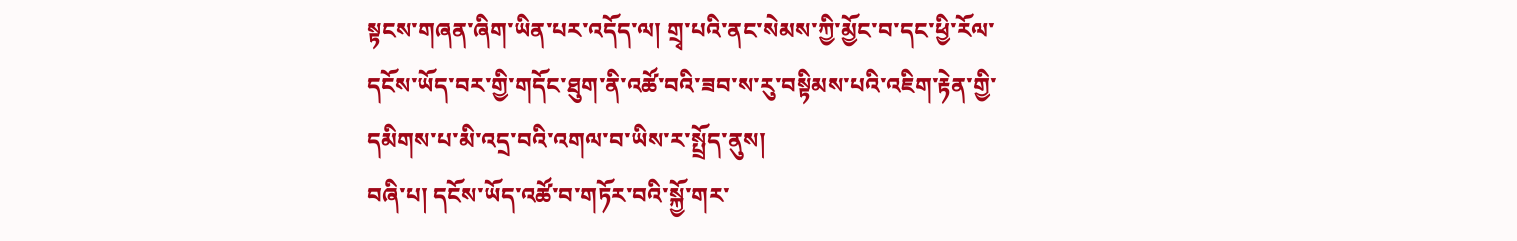སྟངས་གཞན་ཞིག་ཡིན་པར་འདོད་ལ། གྲྭ་པའི་ནང་སེམས་ཀྱི་མྱོང་བ་དང་ཕྱི་རོལ་དངོས་ཡོད་བར་གྱི་གདོང་ཐུག་ནི་འཚོ་བའི་ཟབ་ས་རུ་བསྟིམས་པའི་འཇིག་རྟེན་གྱི་དམིགས་པ་མི་འདྲ་བའི་འགལ་བ་ཡིས་ར་སྤྲོད་ནུས།
བཞི་པ། དངོས་ཡོད་འཚོ་བ་གཏོར་བའི་སྐྱོ་གར་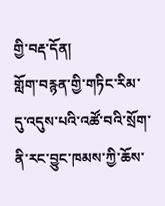གྱི་བརྡ་དོན།
གློག་བརྙན་གྱི་གཏིང་རིམ་དུ་འདུས་པའི་འཚོ་བའི་སྲོག་ནི་རང་བྱུང་ཁམས་ཀྱི་ཆོས་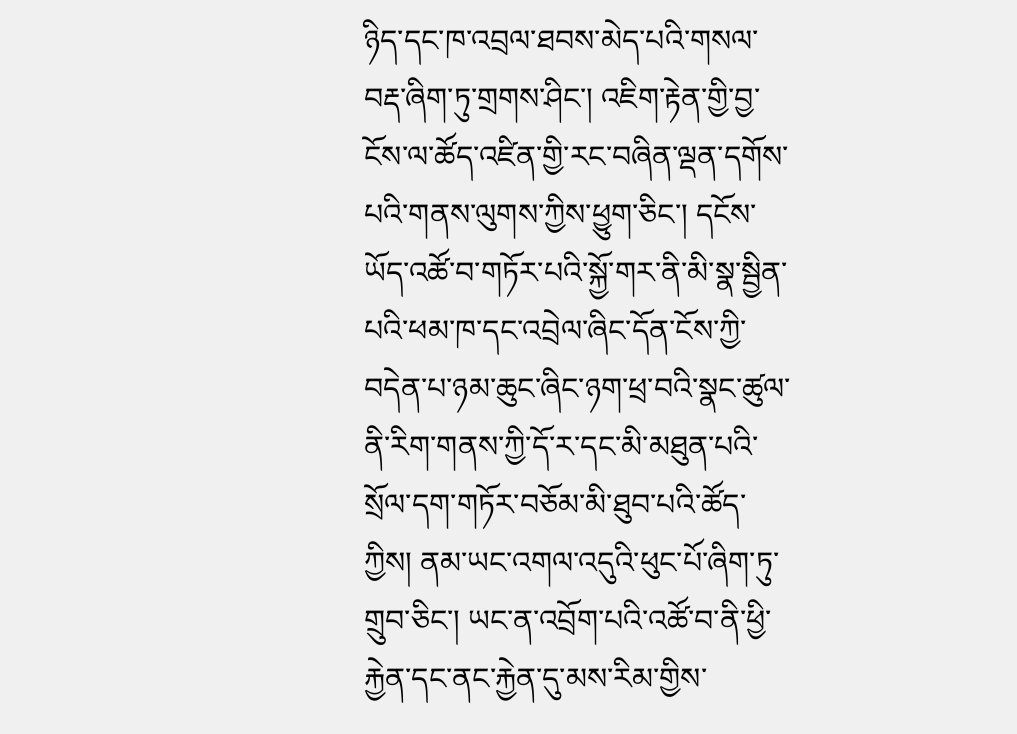ཉིད་དང་ཁ་འབྲལ་ཐབས་མེད་པའི་གསལ་བརྡ་ཞིག་ཏུ་གྲགས་ཤིང་། འཇིག་རྟེན་གྱི་བྱ་ངོས་ལ་ཚོད་འཛིན་གྱི་རང་བཞིན་ལྡན་དགོས་པའི་གནས་ལུགས་ཀྱིས་ཕྱུག་ཅིང་། དངོས་ཡོད་འཚོ་བ་གཏོར་པའི་སྐྱོ་གར་ནི་མི་སྣ་སྦྱིན་པའི་ཕམ་ཁ་དང་འབྲེལ་ཞིང་དོན་ངོས་ཀྱི་བདེན་པ་ཉམ་ཆུང་ཞིང་ཉག་ཕྲ་བའི་སྣང་ཚུལ་ནི་རིག་གནས་ཀྱི་དོ་ར་དང་མི་མཐུན་པའི་སྲོལ་དག་གཏོར་བཅོམ་མི་ཐུབ་པའི་ཚོད་ཀྱིས། ནམ་ཡང་འགལ་འདུའི་ཕུང་པོ་ཞིག་ཏུ་གྲུབ་ཅིང་། ཡང་ན་འབྲོག་པའི་འཚོ་བ་ནི་ཕྱི་རྐྱེན་དང་ནང་རྐྱེན་དུ་མས་རིམ་གྱིས་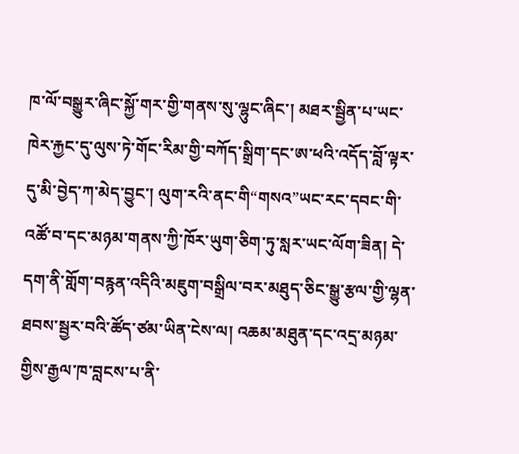ཁ་ལོ་བསྒྱུར་ཞིང་སྐྱོ་གར་གྱི་གནས་སུ་ལྷུང་ཞིང་། མཐར་སྦྱིན་པ་ཡང་ཁེར་རྐྱང་དུ་ལུས་ཏེ་གོང་རིམ་གྱི་བཀོད་སྒྲིག་དང་ཨ་ཕའི་འདོད་བློ་ལྟར་དུ་མི་བྱེད་ཀ་མེད་བྱུང་། ལུག་རའི་ནང་གི“གསའ”ཡང་རང་དབང་གི་འཚོ་བ་དང་མཉམ་གནས་ཀྱི་ཁོར་ཡུག་ཅིག་ཏུ་སླར་ཡང་ལོག་ཟིན། དེ་དག་ནི་གློག་བརྙན་འདིའི་མཇུག་བསྒྲིལ་བར་མཐུད་ཅིང་སྒྱུ་རྩལ་གྱི་ལྷན་ཐབས་སྦྱར་བའི་ཚོད་ཙམ་ཡིན་ངེས་ལ། འཆམ་མཐུན་དང་འདྲ་མཉམ་གྱིས་རྒྱལ་ཁ་བླངས་པ་ནི་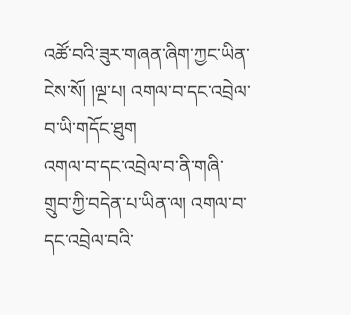འཚོ་བའི་ཟུར་གཞན་ཞིག་ཀྱང་ཡིན་ངེས་སོ། །ལྔ་པ། འགལ་བ་དང་འབྲེལ་བ་ཡི་གདོང་ཐུག
འགལ་བ་དང་འབྲེལ་བ་ནི་གཞི་གྲུབ་ཀྱི་བདེན་པ་ཡིན་ལ། འགལ་བ་དང་འབྲེལ་བའི་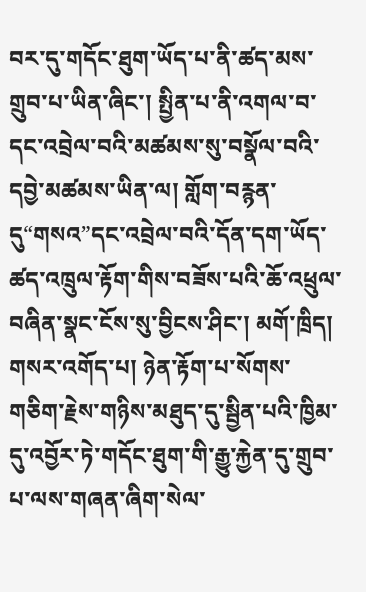བར་དུ་གདོང་ཐུག་ཡོད་པ་ནི་ཚད་མས་གྲུབ་པ་ཡིན་ཞིང་། སྤྱིན་པ་ནི་འགལ་བ་དང་འབྲེལ་བའི་མཚམས་སུ་བསྣོལ་བའི་དབྱེ་མཚམས་ཡིན་ལ། གློག་བརྙན་དུ“གསའ”དང་འབྲེལ་བའི་དོན་དག་ཡོད་ཚད་འཁྲུལ་རྟོག་གིས་བཟོས་པའི་ཆོ་འཕྲུལ་བཞིན་སྣང་ངོས་སུ་བྱིངས་ཤིང་། མགོ་ཁྲིད། གསར་འགོད་པ། ཉེན་རྟོག་པ་སོགས་གཅིག་རྗེས་གཉིས་མཐུད་དུ་སྦྱིན་པའི་ཁྱིམ་དུ་འབྱོར་ཏེ་གདོང་ཐུག་གི་རྒྱུ་རྐྱེན་དུ་གྲུབ་པ་ལས་གཞན་ཞིག་སེལ་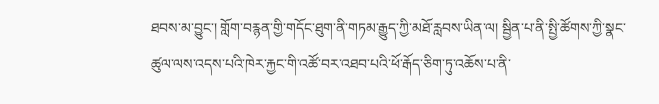ཐབས་མ་བྱུང་། གློག་བརྙན་གྱི་གདོང་ཐུག་ནི་གཏམ་རྒྱུད་ཀྱི་མཐོ་རླབས་ཡིན་ལ། སྦྱིན་པ་ནི་སྤྱི་ཚོགས་ཀྱི་སྣང་ཚུལ་ལས་འདས་པའི་ཁེར་རྐྱང་གི་འཚོ་བར་འཐབ་པའི་ཕོ་རྒོད་ཅིག་ཏུ་འཆོས་པ་ནི་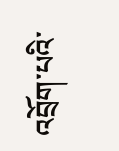འབྲོག་པའི་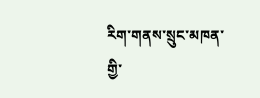རིག་གནས་སྲུང་མཁན་གྱི་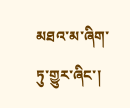མཐའ་མ་ཞིག་ཏུ་གྱུར་ཞིང་།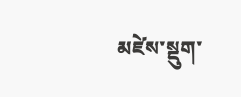མཛེས་སྡུག་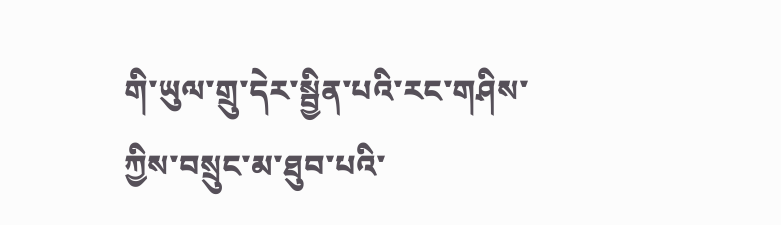གི་ཡུལ་གྲུ་དེར་སྦྱིན་པའི་རང་གཤིས་ཀྱིས་བསྲུང་མ་ཐུབ་པའི་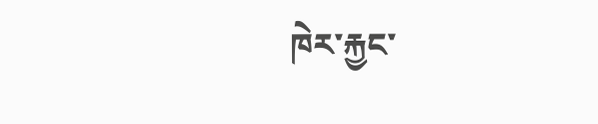ཁེར་རྐྱང་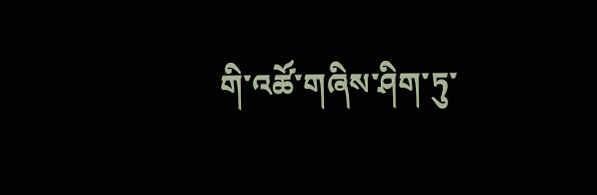གི་འཚོ་གཞིས་ཤིག་ཏུ་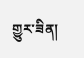གྱུར་ཟིན།